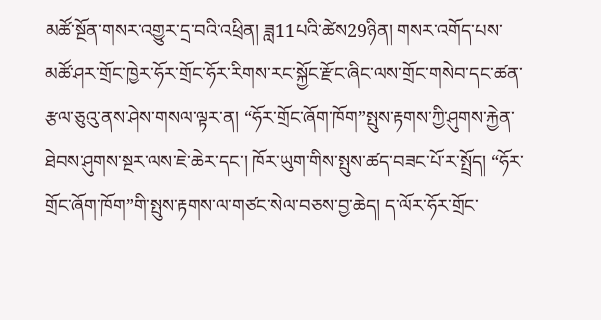མཚོ་སྔོན་གསར་འགྱུར་དྲ་བའི་འཕྲིན། ཟླ11པའི་ཚེས29ཉིན། གསར་འགོད་པས་མཚོ་ཤར་གྲོང་ཁྱེར་ཧོར་གྲོང་ཧོར་རིགས་རང་སྐྱོང་རྫོང་ཞིང་ལས་གྲོང་གསེབ་དང་ཚན་རྩལ་ཅུའུ་ནས་ཤེས་གསལ་ལྟར་ན། “ཧོར་གྲོང་ཞོག་ཁོག”སྤུས་རྟགས་ཀྱི་ཤུགས་རྐྱེན་ཐེབས་ཤུགས་སྔར་ལས་ཇེ་ཆེར་དང་། ཁོར་ཡུག་གིས་སྤུས་ཚད་བཟང་པོ་ར་སྤྲོད། “ཧོར་གྲོང་ཞོག་ཁོག”གི་སྤུས་རྟགས་ལ་གཙང་སེལ་བཅས་བྱ་ཆེད། ད་ལོར་ཧོར་གྲོང་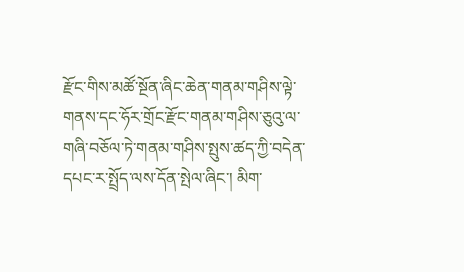རྫོང་གིས་མཚོ་སྔོན་ཞིང་ཆེན་གནམ་གཤིས་ལྟེ་གནས་དང་ཧོར་གྲོང་རྫོང་གནམ་གཤིས་ཅུའུ་ལ་གཞི་བཅོལ་ཏེ་གནམ་གཤིས་སྤུས་ཚད་ཀྱི་བདེན་དཔང་ར་སྤྲོད་ལས་དོན་སྤེལ་ཞིང་། མིག་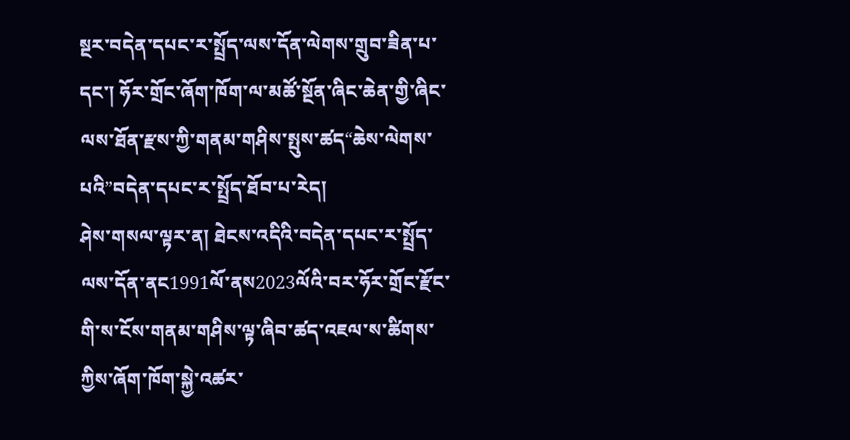སྔར་བདེན་དཔང་ར་སྤྲོད་ལས་དོན་ལེགས་གྲུབ་ཟིན་པ་དང་། ཧོར་གྲོང་ཞོག་ཁོག་ལ་མཚོ་སྔོན་ཞིང་ཆེན་གྱི་ཞིང་ལས་ཐོན་རྫས་ཀྱི་གནམ་གཤིས་སྤུས་ཚད“ཆེས་ལེགས་པའི”བདེན་དཔང་ར་སྤྲོད་ཐོབ་པ་རེད།
ཤེས་གསལ་ལྟར་ན། ཐེངས་འདིའི་བདེན་དཔང་ར་སྤྲོད་ལས་དོན་ནང1991ལོ་ནས2023ལོའི་བར་ཧོར་གྲོང་རྫོང་གི་ས་ངོས་གནམ་གཤིས་ལྟ་ཞིབ་ཚད་འཇལ་ས་ཚིགས་ཀྱིས་ཞོག་ཁོག་སྐྱེ་འཚར་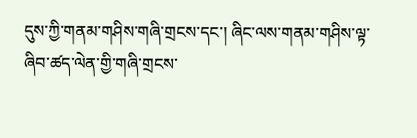དུས་ཀྱི་གནམ་གཤིས་གཞི་གྲངས་དང་། ཞིང་ལས་གནམ་གཤིས་ལྟ་ཞིབ་ཚད་ལེན་གྱི་གཞི་གྲངས་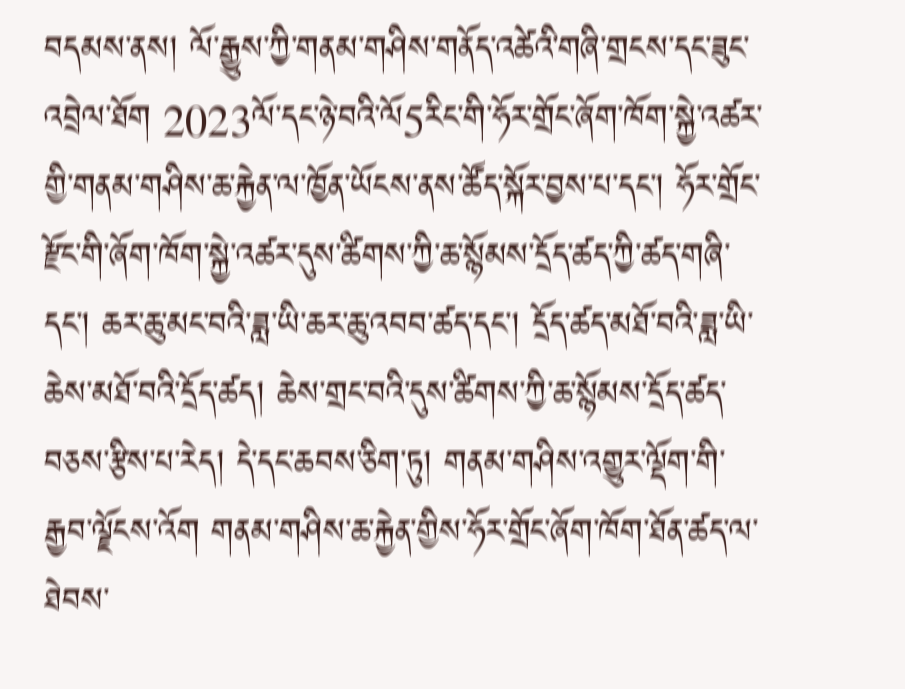བདམས་ནས། ལོ་རྒྱུས་ཀྱི་གནམ་གཤིས་གནོད་འཚེའི་གཞི་གྲངས་དང་ཟུང་འབྲེལ་ཐོག 2023ལོ་དང་ཉེ་བའི་ལོ5རིང་གི་ཧོར་གྲོང་ཞོག་ཁོག་སྐྱེ་འཚར་གྱི་གནམ་གཤིས་ཆ་རྐྱེན་ལ་ཁྱོན་ཡོངས་ནས་ཚོད་སྐོར་བྱས་པ་དང་། ཧོར་གྲོང་རྫོང་གི་ཞོག་ཁོག་སྐྱེ་འཚར་དུས་ཚིགས་ཀྱི་ཆ་སྙོམས་དྲོད་ཚད་ཀྱི་ཚད་གཞི་དང་། ཆར་ཆུ་མང་བའི་ཟླ་ཡི་ཆར་ཆུ་འབབ་ཚད་དང་། དྲོད་ཚད་མཐོ་བའི་ཟླ་ཡི་ཆེས་མཐོ་བའི་དྲོད་ཚད། ཆེས་གྲང་བའི་དུས་ཚིགས་ཀྱི་ཆ་སྙོམས་དྲོད་ཚད་བཅས་རྩིས་པ་རེད། དེ་དང་ཆབས་ཅིག་ཏུ། གནམ་གཤིས་འགྱུར་ལྡོག་གི་རྒྱབ་ལྗོངས་འོག གནམ་གཤིས་ཆ་རྐྱེན་གྱིས་ཧོར་གྲོང་ཞོག་ཁོག་ཐོན་ཚད་ལ་ཐེབས་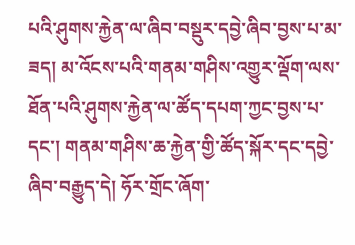པའི་ཤུགས་རྐྱེན་ལ་ཞིབ་བསྡུར་དབྱེ་ཞིབ་བྱས་པ་མ་ཟད། མ་འོངས་པའི་གནམ་གཤིས་འགྱུར་ལྡོག་ལས་ཐོན་པའི་ཤུགས་རྐྱེན་ལ་ཚོད་དཔག་ཀྱང་བྱས་པ་དང་། གནམ་གཤིས་ཆ་རྐྱེན་གྱི་ཚོད་སྐོར་དང་དབྱེ་ཞིབ་བརྒྱུད་དེ། ཧོར་གྲོང་ཞོག་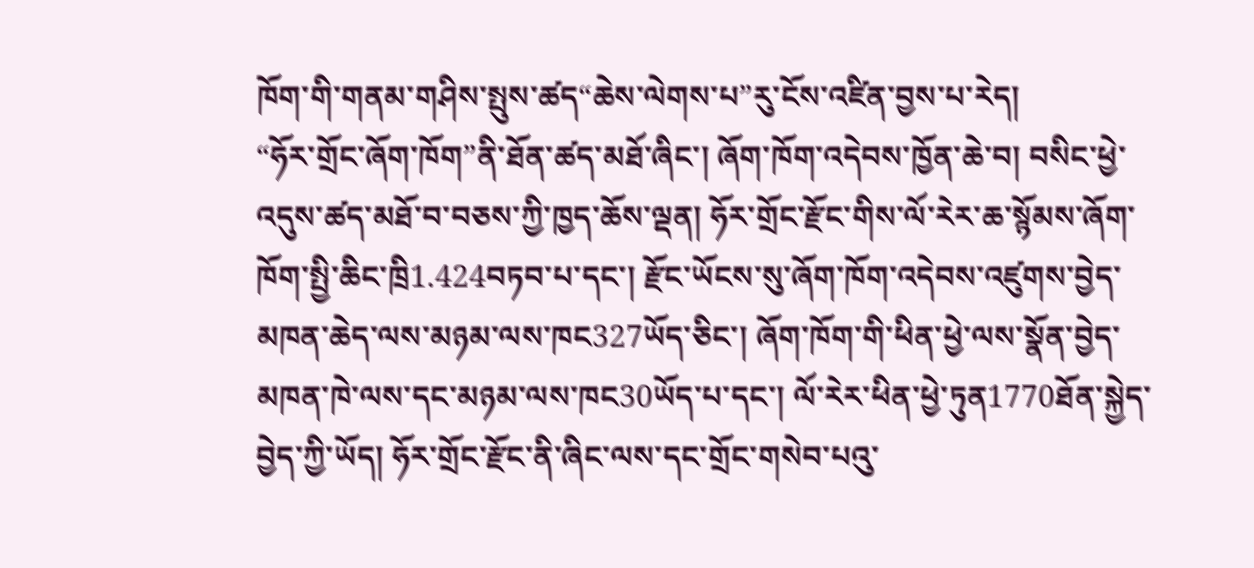ཁོག་གི་གནམ་གཤིས་སྤུས་ཚད“ཆེས་ལེགས་པ”རུ་ངོས་འཛིན་བྱས་པ་རེད།
“ཧོར་གྲོང་ཞོག་ཁོག”ནི་ཐོན་ཚད་མཐོ་ཞིང་། ཞོག་ཁོག་འདེབས་ཁྱོན་ཆེ་བ། བསིང་ཕྱེ་འདུས་ཚད་མཐོ་བ་བཅས་ཀྱི་ཁྱད་ཆོས་ལྡན། ཧོར་གྲོང་རྫོང་གིས་ལོ་རེར་ཆ་སྙོམས་ཞོག་ཁོག་སྤྱི་ཆིང་ཁྲི1.424བཏབ་པ་དང་། རྫོང་ཡོངས་སུ་ཞོག་ཁོག་འདེབས་འཛུགས་བྱེད་མཁན་ཆེད་ལས་མཉམ་ལས་ཁང327ཡོད་ཅིང་། ཞོག་ཁོག་གི་ཕིན་ཕྱེ་ལས་སྣོན་བྱེད་མཁན་ཁེ་ལས་དང་མཉམ་ལས་ཁང30ཡོད་པ་དང་། ལོ་རེར་ཕིན་ཕྱེ་ཏུན1770ཐོན་སྐྱེད་བྱེད་ཀྱི་ཡོད། ཧོར་གྲོང་རྫོང་ནི་ཞིང་ལས་དང་གྲོང་གསེབ་པའུ་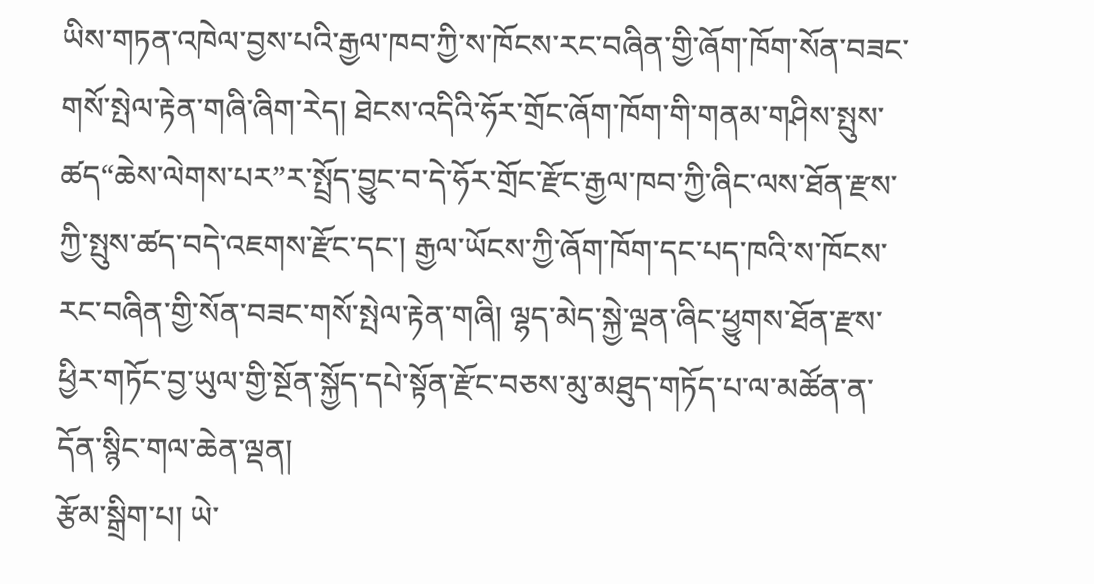ཡིས་གཏན་འཁེལ་བྱས་པའི་རྒྱལ་ཁབ་ཀྱི་ས་ཁོངས་རང་བཞིན་གྱི་ཞོག་ཁོག་སོན་བཟང་གསོ་སྤེལ་རྟེན་གཞི་ཞིག་རེད། ཐེངས་འདིའི་ཧོར་གྲོང་ཞོག་ཁོག་གི་གནམ་གཤིས་སྤུས་ཚད“ཆེས་ལེགས་པར”ར་སྤྲོད་བྱུང་བ་དེ་ཧོར་གྲོང་རྫོང་རྒྱལ་ཁབ་ཀྱི་ཞིང་ལས་ཐོན་རྫས་ཀྱི་སྤུས་ཚད་བདེ་འཇགས་རྫོང་དང་། རྒྱལ་ཡོངས་ཀྱི་ཞོག་ཁོག་དང་པད་ཁའི་ས་ཁོངས་རང་བཞིན་གྱི་སོན་བཟང་གསོ་སྤེལ་རྟེན་གཞི། ལྷད་མེད་སྐྱེ་ལྡན་ཞིང་ཕྱུགས་ཐོན་རྫས་ཕྱིར་གཏོང་བྱ་ཡུལ་གྱི་སྔོན་སྐྱོད་དཔེ་སྟོན་རྫོང་བཅས་མུ་མཐུད་གཏོད་པ་ལ་མཚོན་ན་དོན་སྙིང་གལ་ཆེན་ལྡན།
རྩོམ་སྒྲིག་པ། ཡེ་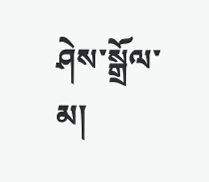ཤེས་སྒྲོལ་མ།